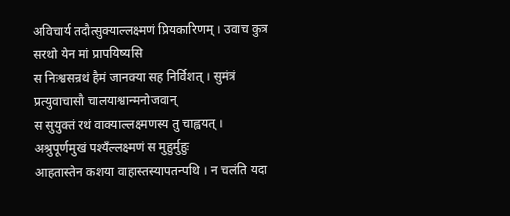अविचार्य तदौत्सुक्याल्लक्ष्मणं प्रियकारिणम् । उवाच कुत्र सरथो येन मां प्रापयिष्यसि
स निःश्वसन्रथं हैमं जानक्या सह निर्विशत् । सुमंत्रं प्रत्युवाचासौ चालयाश्वान्मनोजवान्
स सुयुक्तं रथं वाक्याल्लक्ष्मणस्य तु चाह्वयत् । अश्रुपूर्णमुखं पश्यँल्लक्ष्मणं स मुहुर्मुहुः
आहतास्तेन कशया वाहास्तस्यापतन्पथि । न चलंति यदा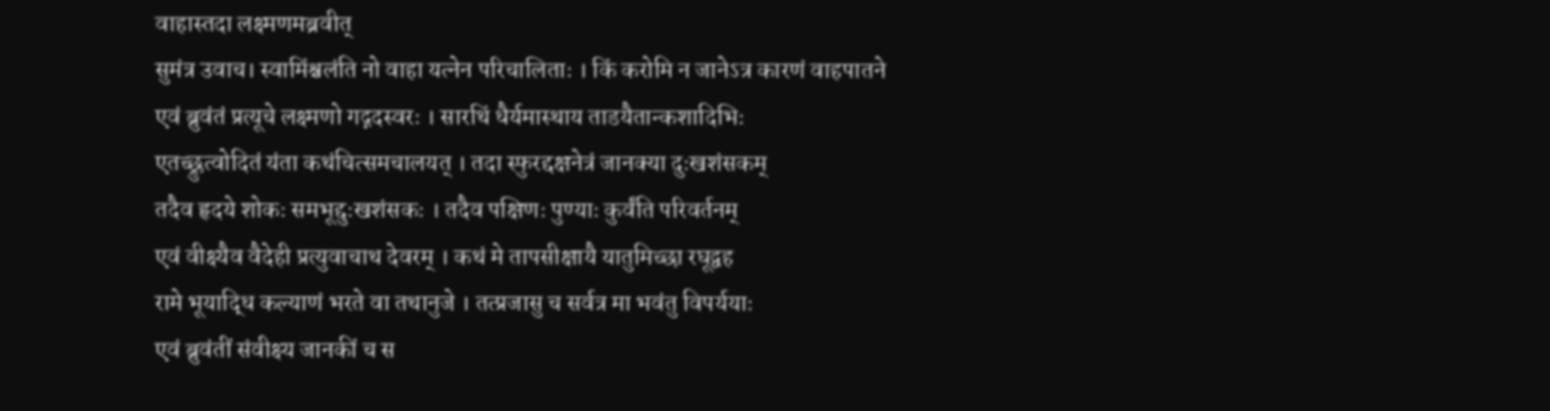वाहास्तदा लक्ष्मणमब्रवीत्
सुमंत्र उवाच। स्वामिंश्चलंति नो वाहा यत्नेन परिचालिताः । किं करोमि न जानेऽत्र कारणं वाहपातने
एवं ब्रुवंतं प्रत्यूचे लक्ष्मणो गद्गदस्वरः । सारथिं धैर्यमास्थाय ताडयैतान्कशादिभिः
एतच्छ्रुत्वोदितं यंता कथंचित्समचालयत् । तदा स्फुरद्दक्षनेत्रं जानक्या दुःखशंसकम्
तदैव हृदये शोकः समभूद्दुःखशंसकः । तदैव पक्षिणः पुण्याः कुर्वंति परिवर्तनम्
एवं वीक्ष्यैव वैदेही प्रत्युवाचाथ देवरम् । कथं मे तापसीक्षायै यातुमिच्छा रघूद्वह
रामे भूयाद्धि कल्याणं भरते वा तथानुजे । तत्प्रजासु च सर्वत्र मा भवंतु विपर्ययाः
एवं ब्रुवंतीं संवीक्ष्य जानकीं च स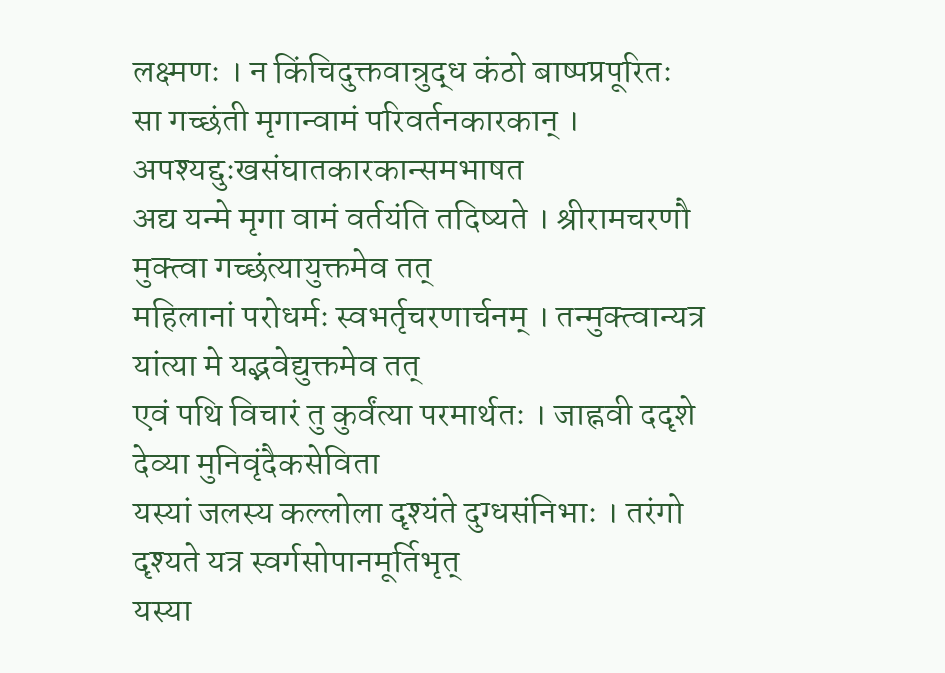लक्ष्मणः । न किंचिदुक्तवान्रुद्ध कंठो बाष्पप्रपूरितः
सा गच्छंती मृगान्वामं परिवर्तनकारकान् । अपश्यद्दुःखसंघातकारकान्समभाषत
अद्य यन्मे मृगा वामं वर्तयंति तदिष्यते । श्रीरामचरणौ मुक्त्वा गच्छंत्यायुक्तमेव तत्
महिलानां परोधर्मः स्वभर्तृचरणार्चनम् । तन्मुक्त्वान्यत्र यांत्या मे यद्भवेद्युक्तमेव तत्
एवं पथि विचारं तु कुर्वंत्या परमार्थतः । जाह्नवी ददृशे देव्या मुनिवृंदैकसेविता
यस्यां जलस्य कल्लोला दृश्यंते दुग्धसंनिभाः । तरंगो दृश्यते यत्र स्वर्गसोपानमूर्तिभृत्
यस्या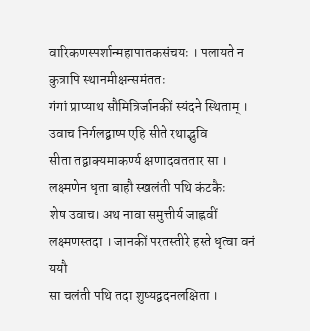वारिकणस्पर्शान्महापातकसंचयः । पलायते न कुत्रापि स्थानमीक्षन्समंततः
गंगां प्राप्याथ सौमित्रिर्जानकीं स्यंदने स्थिताम् । उवाच निर्गलद्बाष्प एहि सीते रथाद्भुवि
सीता तद्वाक्यमाकर्ण्य क्षणादवततार सा । लक्ष्मणेन धृता बाहौ स्खलंती पथि कंटकैः
शेष उवाच। अथ नावा समुत्तीर्य जाह्नवीं लक्ष्मणस्तदा । जानकीं परतस्तीरे हस्ते धृत्वा वनं ययौ
सा चलंती पथि तदा शुष्यद्वदनलक्षिता ।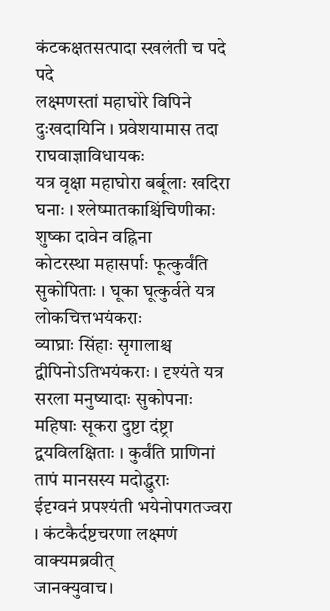कंटकक्षतसत्पादा स्खलंती च पदे पदे
लक्ष्मणस्तां महाघोरे विपिने दुःखदायिनि । प्रवेशयामास तदा राघवाज्ञाविधायकः
यत्र वृक्षा महाघोरा बर्बूलाः खदिरा घनाः । श्लेष्मातकाश्चिंचिणीकाः शुष्का दावेन वह्निना
कोटरस्था महासर्पाः फूत्कुर्वंति सुकोपिताः । घूका घूत्कुर्वते यत्र लोकचित्तभयंकराः
व्याघ्राः सिंहाः सृगालाश्च द्वीपिनोऽतिभयंकराः । दृश्यंते यत्र सरला मनुष्यादाः सुकोपनाः
महिषाः सूकरा दुष्टा दंष्ट्रा द्वयविलक्षिताः । कुर्वंति प्राणिनां तापं मानसस्य मदोद्धुराः
ईदृग्वनं प्रपश्यंती भयेनोपगतज्वरा । कंटकैर्दष्टचरणा लक्ष्मणं वाक्यमब्रवीत्
जानक्युवाच।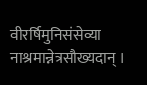वीरर्षिमुनिसंसेव्या नाश्रमान्नेत्रसौख्यदान् ।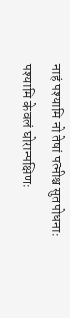नाहं पश्यामि नो तेषां पत्नीश्च सुतपोधनाः
पश्यामि केवलं घोरान्पक्षिणः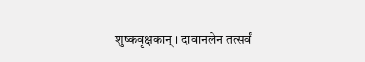शुष्कवृक्षकान् । दावानलेन तत्सर्वं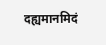दह्यमानमिदं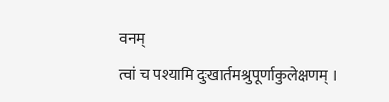वनम्
त्वां च पश्यामि दुःखार्तमश्रुपूर्णाकुलेक्षणम् ।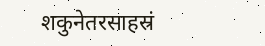शकुनेतरसाहस्रं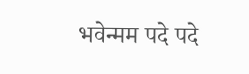भवेन्मम पदे पदे